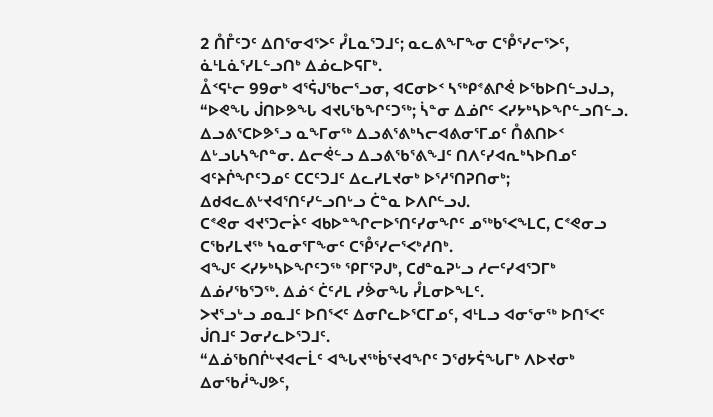2 ᑍᒤᑦᑐᑦ ᐃᑎᕐᓂᐊᕐᐳᑦ ᓮᒪᓇᕐᑐᒧᑦ; ᓇᓚᕕᖕᒥᖕᓂ ᑕᕾᕐᓯᓕᕐᐳᑦ, ᓈᒻᒪᓈᕐᓯᒪᓪᓗᑎᒃ ᐃᓅᓚᐅᕋᒥᒃ.
ᐂᑉᕋᒻᓕ 99ᓂᒃ ᐊᕐᕌᒍᖃᓕᕐᓗᓂ, ᐊᑕᓂᐅᑉ ᓴᖅᑭᕝᕕᒋᕚ ᐅᖃᐅᑎᓪᓗᒍᓗ, “ᐅᕙᖓ ᒎᑎᐅᕗᖓ ᐊᔪᒐᖃᖏᑦᑐᖅ; ᓵᓐᓂ ᐃᓅᒋᑦ ᐸᓯᔭᒃᓴᐅᖏᓪᓗᑎᓪᓗ.
ᐃᓗᕕᕐᑕᐅᕗᕐᓗ ᓇᖕᒥᓂᖅ ᐃᓗᕕᕐᕕᒃᓴᓕᐊᕕᓂᕐᒥᓄᑦ ᑍᕕᑎᐅᑉ ᐃᒡᓗᒐᓴᖏᓐᓂ. ᐃᓕᕚᓪᓗ ᐃᓗᕕᖃᕐᕕᖕᒧᑦ ᑎᐱᑦᓯᐊᕆᒃᓴᐅᑎᓄᑦ ᐊᑦᔨᒌᖏᑦᑐᓄᑦ ᑕᑕᑦᑐᒧᑦ ᐃᓚᓯᒪᔪᓂᒃ ᐅᕐᓱᕐᑎᕈᑎᓂᒃ; ᐃᑯᐊᓚᕕᒡᔪᐊᕐᑎᑦᓯᓪᓗᑎᒡᓗ ᑖᓐᓇ ᐅᐱᒋᓪᓗᒍ.
ᑕᕝᕙᓂ ᐊᔪᕐᑐᓕᔩᑦ ᐊᑲᐅᓐᖏᓕᐅᕐᑎᑦᓯᓂᖏᑦ ᓄᖅᑲᕐᐸᖕᒪᑕ, ᑕᕝᕙᓂᓗ ᑕᖃᓯᒪᔪᖅ ᓴᓇᓂᕐᒥᖕᓂᑦ ᑕᕾᕐᓯᓕᕐᐸᒃᓱᑎᒃ.
ᐊᖑᑦ ᐸᓯᔭᒃᓴᐅᖏᑦᑐᖅ ᕿᒥᕐᕈᒍᒃ, ᑕᑯᓐᓇᕈᒡᓗ ᓱᓕᑦᓯᐊᕐᑐᒥᒃ ᐃᓅᓯᖃᕐᑐᖅ. ᐃᓅᑉ ᑖᑦᓱᒪ ᓯᕘᓂᖓ ᓮᒪᓂᐅᖕᒪᑦ.
ᐳᔪᕐᓗᒡᓗ ᓄᓇᒧᑦ ᐅᑎᕐᐸᑦ ᐃᓂᒋᓚᐅᕐᑕᒥᓄᑦ, ᐊᒻᒪᓗ ᐊᓂᕐᓂᖅ ᐅᑎᕐᐸᑦ ᒎᑎᒧᑦ ᑐᓂᓯᓚᐅᕐᑐᒧᑦ.
“ᐃᓅᖃᑎᒌᒡᔪᐊᓕᒫᑦ ᐊᖓᔪᖅᑳᕐᔪᐊᖏᑦ ᑐᖁᔭᕌᖓᒥᒃ ᐱᐅᔪᓂᒃ ᐃᓂᖃᓲᖑᕗᑦ,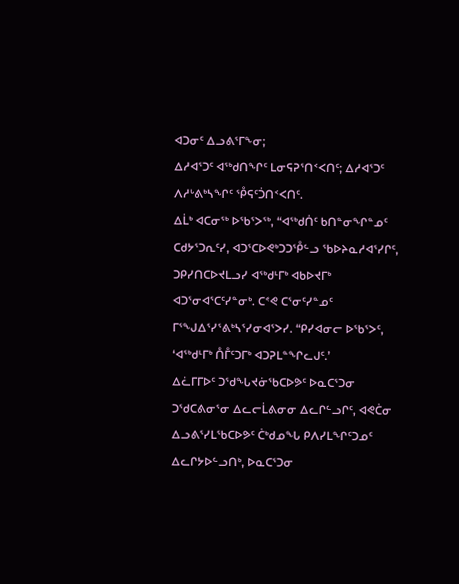ᐊᑐᓂᑦ ᐃᓗᕕᕐᒥᖕᓂ;
ᐃᓱᐊᕐᑐᑦ ᐊᖅᑯᑎᖏᑦ ᒪᓂᕋᕈᕐᑎᑉᐸᑎᑦ; ᐃᓱᐊᕐᑐᑦ ᐱᓱᒡᕕᒃᓴᖏᑦ ᕾᕋᑦᑑᑎᑉᐸᑎᑦ.
ᐃᒫᒃ ᐊᑕᓂᖅ ᐅᖃᕐᐳᖅ, “ᐊᖅᑯᑏᑦ ᑲᑎᓐᓂᖏᓐᓄᑦ ᑕᑯᔭᕐᑐᕆᑦᓯ, ᐊᑐᕐᑕᐅᕙᒃᑐᑐᕾᓪᓗ ᖃᐅᔨᓇᓱᐊᕐᓯᒋᑦ, ᑐᑭᓯᑎᑕᐅᔪᒪᓗᓯ ᐊᖅᑯᒻᒥᒃ ᐊᑲᐅᔪᒥᒃ ᐊᑐᕐᓂᐊᕐᑕᑦᓯᓐᓂᒃ. ᑕᕝᕙ ᑕᕐᓂᑦᓯᓐᓄᑦ ᒥᕐᖑᐃᕐᓯᕐᕕᒃᓴᕐᓯᓂᐊᕐᐳᓯ. “ᑭᓯᐊᓂᓕ ᐅᖃᕐᐳᑦ, ‘ᐊᖅᑯᒻᒥᒃ ᑍᒤᑦᑐᒥᒃ ᐊᑐᕈᒪᓐᖏᓚᒍᑦ.’
ᐃᓛᒥᒥᐅᑦ ᑐᖁᖓᔪᓃᖃᑕᐅᕗᑦ ᐅᓇᑕᕐᑐᓂ ᑐᖁᑕᕕᓂᕐᓂ ᐃᓚᓕᒫᕕᓂᓂ ᐃᓚᒋᓪᓗᒋᑦ, ᐊᕙᑖᓂ ᐃᓗᕕᕐᓯᒪᖃᑕᐅᕗᑦ ᑖᒃᑯᓄᖓ ᑭᐱᓯᒪᖏᑦᑐᓄᑦ ᐃᓚᒋᔭᐅᓪᓗᑎᒃ, ᐅᓇᑕᕐᑐᓂ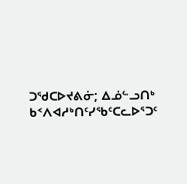ᑐᖁᑕᐅᔪᕕᓃ; ᐃᓅᓪᓗᑎᒃ ᑲᑉᐱᐊᓱᒃᑎᑦᓯᖃᑦᑕᓚᐅᕐᑐᑦ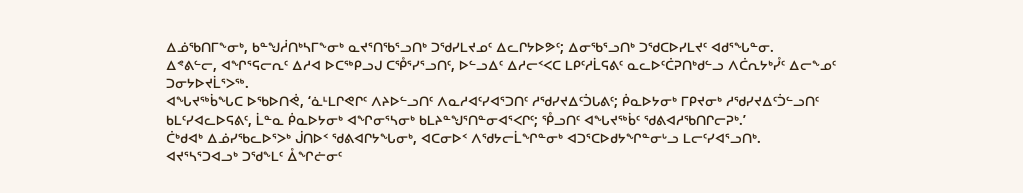ᐃᓅᖃᑎᒥᖕᓂᒃ, ᑲᓐᖑᓲᑎᒃᓴᒥᖕᓂᒃ ᓇᔪᕐᑎᖃᕐᓗᑎᒃ ᑐᖁᓯᒪᔪᓄᑦ ᐃᓚᒋᔭᐅᕗᑦ; ᐃᓂᖃᕐᓗᑎᒃ ᑐᖁᑕᐅᓯᒪᔪᑦ ᐊᑯᕐᖓᓐᓂ.
ᐃᕝᕕᓪᓕ, ᐊᖏᕐᕋᓕᕆᑦ ᐃᓱᐊ ᐅᑕᖅᑭᓗᒍ ᑕᕾᕐᓯᕐᓗᑎᑦ, ᐅᓪᓗᐃᑦ ᐃᓱᓕᑉᐸᑕ ᒪᑭᑦᓱᒫᕋᕕᑦ ᓇᓚᐅᑦᑖᕈᑎᒃᑯᓪᓗ ᐱᑖᕆᔭᒃᓮᑦ ᐃᓕᖕᓄᑦ ᑐᓂᔭᐅᔪᒫᕐᐳᖅ.
ᐊᖓᔪᖅᑳᖓᑕ ᐅᖃᐅᑎᕚ, ‘ᓈᒻᒪᒋᕙᒋᑦ ᐱᔨᐅᓪᓗᑎᑦ ᐱᓇᓱᐊᑦᓯᐊᕐᑐᑎᑦ ᓱᖁᓯᔪᐃᑦᑑᒐᕕᑦ; ᑮᓇᐅᔭᓂᒃ ᒥᑭᔪᓂᒃ ᓱᖁᓯᔪᐃᑦᑑᓪᓗᑎᑦ ᑲᒪᑦᓯᐊᓚᐅᕋᕕᑦ, ᒫᓐᓇ ᑮᓇᐅᔭᓂᒃ ᐊᖏᓂᕐᓴᓂᒃ ᑲᒪᔨᓐᖑᕐᑎᓐᓂᐊᕐᐸᒋᑦ; ᕾᓗᑎᑦ ᐊᖓᔪᖅᑳᑦ ᖁᕕᐊᓱᖃᑎᒋᓕᕈᒃ.’
ᑖᒃᑯᐊᒃ ᐃᓅᓯᖃᓚᐅᕐᐳᒃ ᒎᑎᐅᑉ ᖁᕕᐊᒋᔭᖓᓂᒃ, ᐊᑕᓂᐅᑉ ᐱᖁᔭᓕᒫᖏᓐᓂᒃ ᐊᑐᕐᑕᐅᑯᔭᖏᓐᓂᒡᓗ ᒪᓕᑦᓯᐊᕐᓗᑎᒃ.
ᐊᔪᕐᓴᕐᑐᐊᓗᒃ ᑐᖁᖕᒪᑦ ᐂᖏᓖᓂᑦ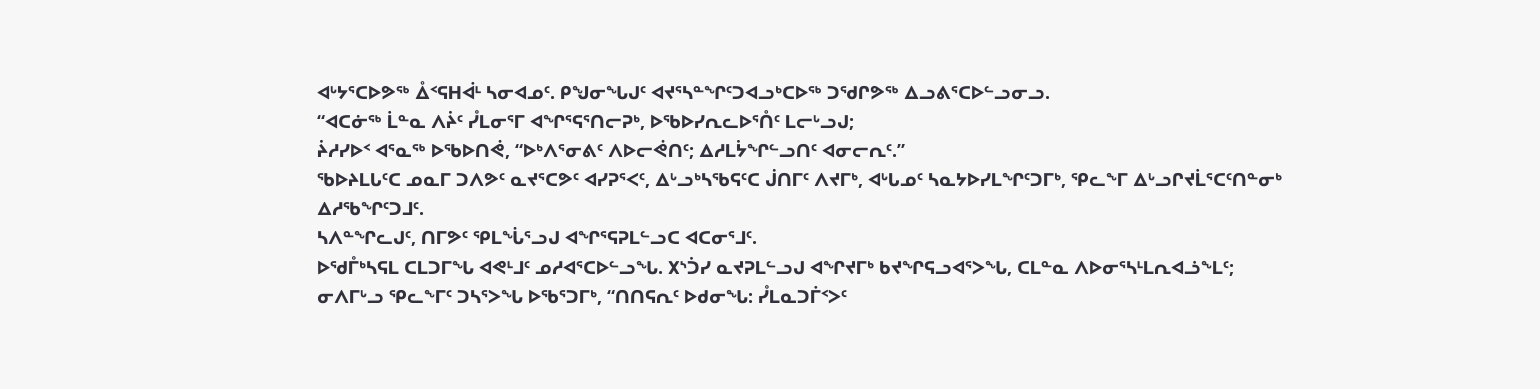ᐊᒡᔭᕐᑕᐅᕗᖅ ᐂᑉᕋᕼᐋᒻ ᓴᓂᐊᓄᑦ. ᑭᖑᓂᖓᒍᑦ ᐊᔪᕐᓴᓐᖏᑦᑐᐊᓗᒃᑕᐅᖅ ᑐᖁᒋᕗᖅ ᐃᓗᕕᕐᑕᐅᓪᓗᓂᓗ.
“ᐊᑕᓃᖅ ᒫᓐᓇ ᐱᔩᑦ ᓮᒪᓂᕐᒥ ᐊᖏᕐᕋᕐᑎᓕᕈᒃ, ᐅᖃᐅᓯᕆᓚᐅᕐᑍᑦ ᒪᓕᒡᓗᒍ;
ᔩᓱᓯᐅᑉ ᐊᕐᓇᖅ ᐅᖃᐅᑎᕚ, “ᐅᒃᐱᕐᓂᕕᑦ ᐱᐅᓕᕚᑎᑦ; ᐃᓱᒪᔮᖏᓪᓗᑎᑦ ᐊᓂᓕᕆᑦ.”
ᖃᐅᔨᒪᒐᑦᑕ ᓄᓇᒥ ᑐᐱᕗᑦ ᓇᔪᕐᑕᕗᑦ ᐊᓯᕈᕐᐸᑦ, ᐃᒡᓗᒃᓴᖃᕋᑦᑕ ᒎᑎᒥᑦ ᐱᔪᒥᒃ, ᐊᒡᒐᓄᑦ ᓴᓇᔭᐅᓯᒪᖏᑦᑐᒥᒃ, ᕿᓚᖕᒥ ᐃᒡᓗᒋᔪᒫᕐᑕᑦᑎᓐᓂᒃ ᐃᓱᖃᖏᑦᑐᒧᑦ.
ᓴᐱᓐᖏᓚᒍᑦ, ᑎᒥᕗᑦ ᕿᒪᖔᕐᓗᒍ ᐊᖏᕐᕋᕈᒪᓪᓗᑕ ᐊᑕᓂᕐᒧᑦ.
ᐅᖁᒤᒃᓴᕋᒪ ᑕᒪᑐᒥᖓ ᐊᕙᒻᒧᑦ ᓄᓱᐊᕐᑕᐅᓪᓗᖓ. ᙭ᔅᑑᓯ ᓇᔪᕈᒪᓪᓗᒍ ᐊᖏᔪᒥᒃ ᑲᔪᖏᕋᓗᐊᕐᐳᖓ, ᑕᒪᓐᓇ ᐱᐅᓂᕐᓴᒻᒪᕆᐊᓘᖕᒪᑦ;
ᓂᐱᒥᒡᓗ ᕿᓚᖕᒥᑦ ᑐᓴᕐᐳᖓ ᐅᖃᕐᑐᒥᒃ, “ᑎᑎᕋᕆᑦ ᐅᑯᓂᖓ: ᓮᒪᓇᑐᒦᑉᐳᑦ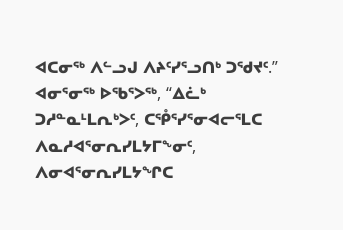ᐊᑕᓂᖅ ᐱᓪᓗᒍ ᐱᔨᑦᓯᕐᓗᑎᒃ ᑐᖁᔪᑦ.” ᐊᓂᕐᓂᖅ ᐅᖃᕐᐳᖅ, “ᐃᓛᒃ ᑐᓱᓐᓇᒻᒪᕆᒃᐳᑦ, ᑕᕾᕐᓯᕐᓂᐊᓕᕐᒪᑕ ᐱᓇᓱᐊᕐᓂᕆᓯᒪᔭᒥᖕᓂᑦ, ᐱᓂᐊᕐᓂᕆᓯᒪᔭᖏᑕ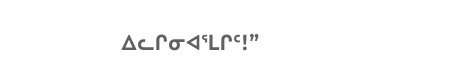ᐃᓚᒋᓂᐊᕐᒪᒋᑦ!”